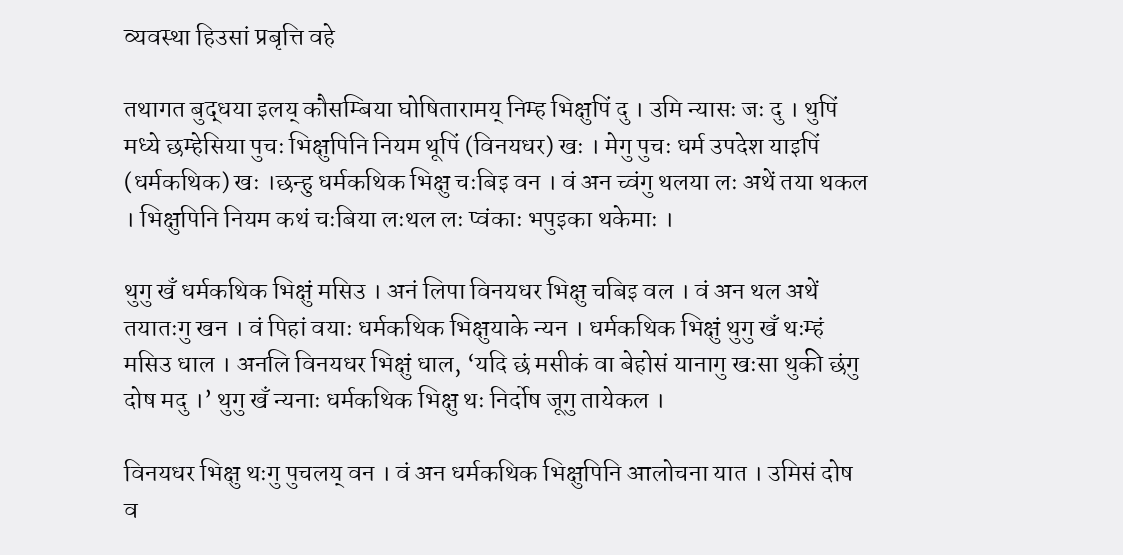व्यवस्था हिउसां प्रबृत्ति वहे

तथागत बुद्धया इलय् कौसम्बिया घोषितारामय् निम्ह भिक्षुपिं दु । उमि न्यासः जः दु । थुपिं मध्ये छम्हेसिया पुचः भिक्षुपिनि नियम थूपिं (विनयधर) खः । मेगु पुचः धर्म उपदेश याइपिं (धर्मकथिक) खः ।छन्हु धर्मकथिक भिक्षु चःबिइ वन । वं अन च्वंगु थलया लः अथें तया थकल । भिक्षुपिनि नियम कथं चःबिया लःथल लः प्वंकाः भपुइका थकेमाः ।

थुगु खँ धर्मकथिक भिक्षुं मसिउ । अनं लिपा विनयधर भिक्षु चबिइ वल । वं अन थल अथें तयातःगु खन । वं पिहां वयाः धर्मकथिक भिक्षुयाके न्यन । धर्मकथिक भिक्षुं थुगु खँ थःम्हं मसिउ धाल । अनलि विनयधर भिक्षुं धाल, ‘यदि छं मसीकं वा बेहोसं यानागु खःसा थुकी छंगु दोष मदु ।’ थुगु खँ न्यनाः धर्मकथिक भिक्षु थः निर्दोष जूगु तायेकल ।

विनयधर भिक्षु थःगु पुचलय् वन । वं अन धर्मकथिक भिक्षुपिनि आलोचना यात । उमिसं दोष व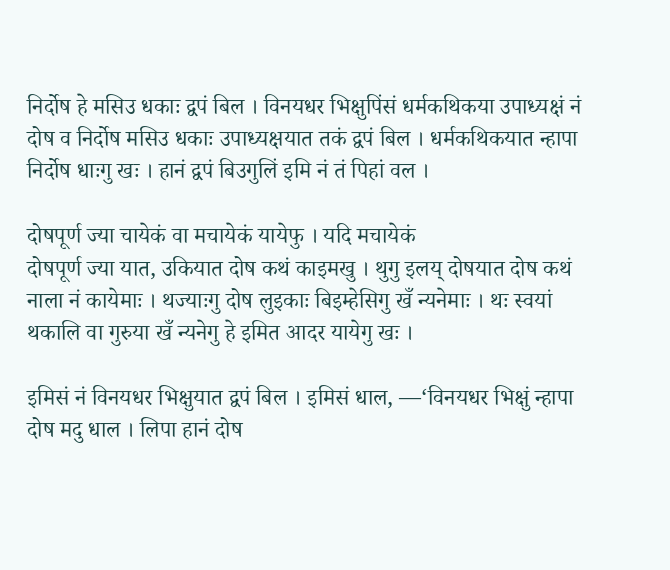निर्दोष हे मसिउ धकाः द्वपं बिल । विनयधर भिक्षुपिंसं धर्मकथिकया उपाध्यक्षं नं दोष व निर्दोष मसिउ धकाः उपाध्यक्षयात तकं द्वपं बिल । धर्मकथिकयात न्हापा निर्दोष धाःगु खः । हानं द्वपं बिउगुलिं इमि नं तं पिहां वल ।

दोषपूर्ण ज्या चायेकं वा मचायेकं यायेफु । यदि मचायेकं
दोषपूर्ण ज्या यात, उकियात दोष कथं काइमखु । थुगु इलय् दोषयात दोष कथं नाला नं कायेमाः । थज्याःगु दोष लुइकाः बिइम्हेसिगु खँ न्यनेमाः । थः स्वयां थकालि वा गुरुया खँ न्यनेगु हे इमित आदर यायेगु खः ।

इमिसं नं विनयधर भिक्षुयात द्वपं बिल । इमिसं धाल, —‘विनयधर भिक्षुं न्हापा दोष मदु धाल । लिपा हानं दोष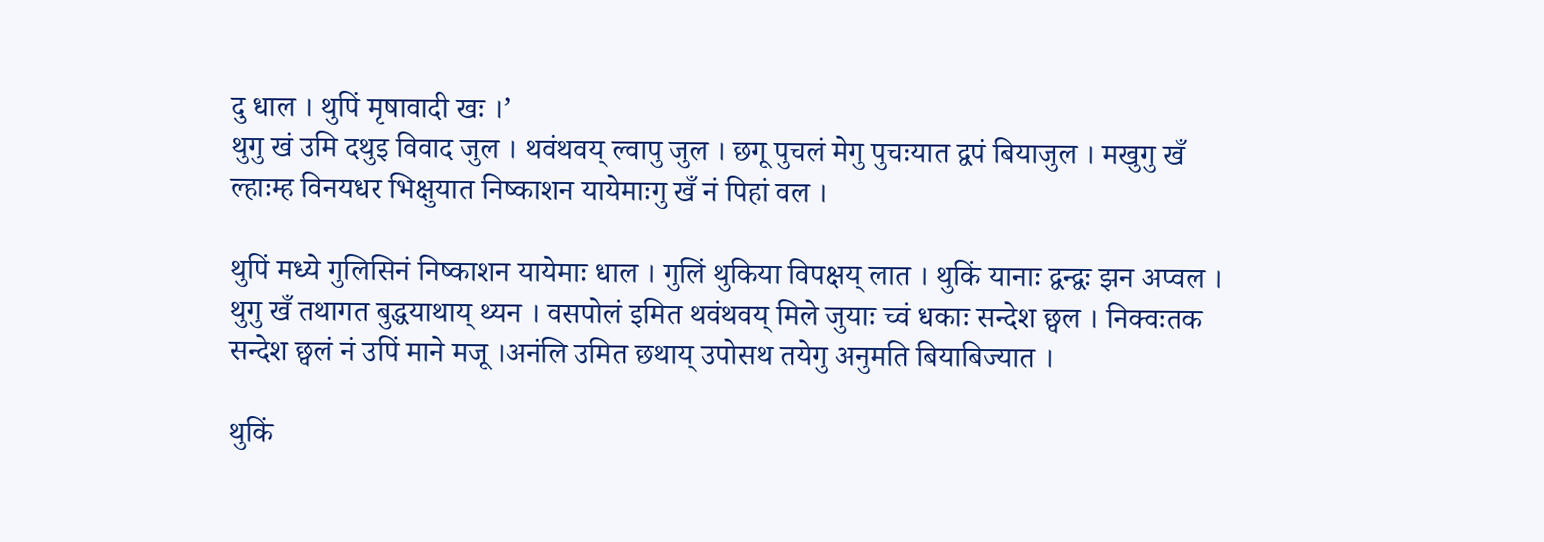दु धाल । थुपिं मृषावादी खः ।’
थुगु खं उमि दथुइ विवाद जुल । थवंथवय् ल्वापु जुल । छगू पुचलं मेगु पुचःयात द्वपं बियाजुल । मखुगु खँ ल्हाःम्ह विनयधर भिक्षुयात निष्काशन यायेमाःगु खँ नं पिहां वल ।

थुपिं मध्ये गुलिसिनं निष्काशन यायेमाः धाल । गुलिं थुकिया विपक्षय् लात । थुकिं यानाः द्वन्द्वः झन अप्वल । थुगु खँ तथागत बुद्धयाथाय् थ्यन । वसपोलं इमित थवंथवय् मिले जुयाः च्वं धकाः सन्देश छ्वल । निक्वःतक सन्देश छ्वलं नं उपिं माने मजू ।अनंलि उमित छथाय् उपोसथ तयेगु अनुमति बियाबिज्यात ।

थुकिं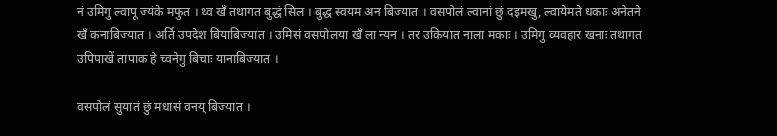नं उमिगु ल्वापू ज्यंके मफुत । थ्व खँ तथागत बुद्धं सिल । बुद्ध स्वयम अन बिज्यात । वसपोलं ल्वानां छुं दइमखु, ल्वायेमते धकाः अनेतने खँ कनाबिज्यात । अर्ति उपदेश बियाबिज्यात । उमिसं वसपोलया खँ ला न्यन । तर उकियात नाला मकाः । उमिगु व्यवहार खनाः तथागत उपिपाखें तापाक हे च्वनेगु बिचाः यानाबिज्यात ।

वसपोलं सुयातं छुं मधासं वनय् बिज्यात ।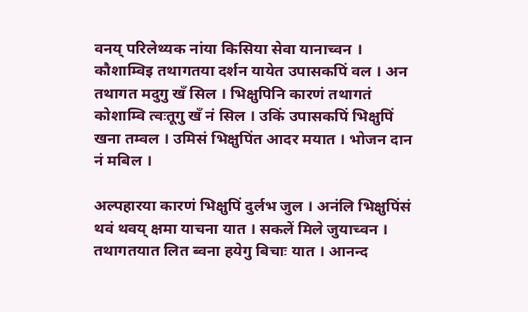वनय् परिलेथ्यक नांया किसिया सेवा यानाच्वन । कौशाम्विइ तथागतया दर्शन यायेत उपासकपिं वल । अन तथागत मदुगु खँ सिल । भिक्षुपिनि कारणं तथागतं कोशाम्वि त्वःतूगु खँ नं सिल । उकिं उपासकपिं भिक्षुपिं खना तम्वल । उमिसं भिक्षुपिंत आदर मयात । भोजन दान नं मबिल ।

अल्पहारया कारणं भिक्षुपिं दुर्लभ जुल । अनंलि भिक्षुपिंसं थवं थवय् क्षमा याचना यात । सकलें मिले जुयाच्वन । तथागतयात लित ब्वना हयेगु बिचाः यात । आनन्द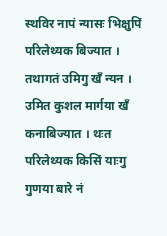स्थविर नापं न्यासः भिक्षुपिं परिलेथ्यक बिज्यात । तथागतं उमिगु खँ न्यन । उमित कुशल मार्गया खँ कनाबिज्यात । थःत परिलेथ्यक किसिं याःगु गुणया बारे नं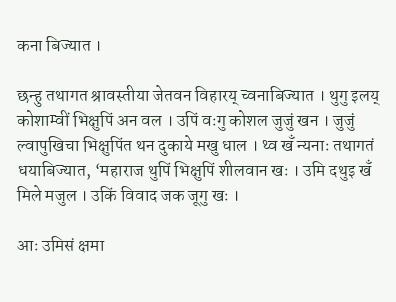कना बिज्यात ।

छन्हु तथागत श्रावस्तीया जेतवन विहारय् च्वनाबिज्यात । थुगु इलय् कोशाम्वीं भिक्षुपिं अन वल । उपिं वःगु कोशल जुजुं खन । जुजुं ल्वापुखिचा भिक्षुपिंत थन दुकाये मखु धाल । थ्व खँ न्यनाः तथागतं धयाबिज्यात, ‘महाराज थुपिं भिक्षुपिं शीलवान खः । उमि दथुइ खँ मिले मजुल । उकिं विवाद जक जूगु खः ।

आः उमिसं क्षमा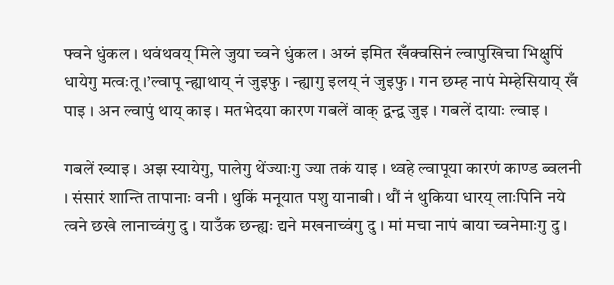फ्वने धुंकल । थवंथवय् मिले जुया च्वने धुंकल । अय्नं इमित खँक्वसिनं ल्वापुखिचा भिक्षुपिं धायेगु मत्वःतू ।’ल्वापू न्ह्याथाय् नं जुइफु । न्ह्यागु इलय् नं जुइफु । गन छम्ह नापं मेम्हेसियाय् खँ पाइ । अन ल्वापुं थाय् काइ । मतभेदया कारण गबलें वाक् द्वन्द्व जुइ । गबलें दायाः ल्वाइ ।

गबलें ख्याइ । अझ स्यायेगु, पालेगु थेंज्याःगु ज्या तकं याइ । थ्वहे ल्वापूया कारणं काण्ड ब्वलनी । संसारं शान्ति तापानाः वनी । थुकिं मनूयात पशु यानाबी । थौं नं थुकिया धारय् लाःपिनि नये त्वने छखे लानाच्वंगु दु । याउँक छन्ह्यः द्यने मखनाच्वंगु दु । मां मचा नापं बाया च्वनेमाःगु दु ।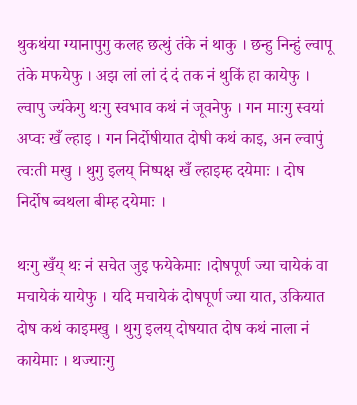थुकथंया ग्यानापुगु कलह छत्थुं तंके नं थाकु । छन्हु निन्हुं ल्वापू तंके मफयेफु । अझ लां लां दं दं तक नं थुकिं हा कायेफु । ल्वापु ज्यंकेगु थःगु स्वभाव कथं नं जूवनेफु । गन माःगु स्वयां अप्वः खँ ल्हाइ । गन निर्दोषीयात दोषी कथं काइ, अन ल्वापुं त्वःती मखु । थुगु इलय् निष्पक्ष खँ ल्हाइम्ह दयेमाः । दोष निर्दोष ब्वथला बीम्ह दयेमाः ।

थःगु खँय् थः नं सचेत जुइ फयेकेमाः ।दोषपूर्ण ज्या चायेकं वा मचायेकं यायेफु । यदि मचायेकं दोषपूर्ण ज्या यात, उकियात दोष कथं काइमखु । थुगु इलय् दोषयात दोष कथं नाला नं कायेमाः । थज्याःगु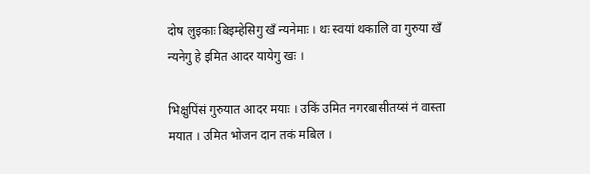दोष लुइकाः बिइम्हेसिगु खँ न्यनेमाः । थः स्वयां थकालि वा गुरुया खँ न्यनेगु हे इमित आदर यायेगु खः ।

भिक्षुपिंसं गुरुयात आदर मयाः । उकिं उमित नगरबासीतय्सं नं वास्ता मयात । उमित भोजन दान तकं मबिल ।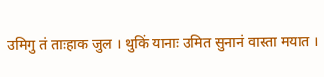उमिगु तं ताःहाक जुल । थुकिं यानाः उमित सुनानं वास्ता मयात ।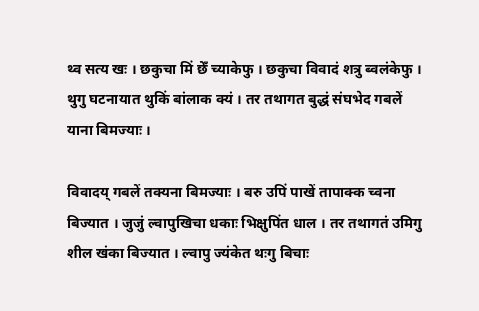थ्व सत्य खः । छकुचा मिं छेँ च्याकेफु । छकुचा विवादं शत्रु ब्वलंकेफु । थुगु घटनायात थुकिं बांलाक क्यं । तर तथागत बुद्धं संघभेद गबलें याना बिमज्याः ।

विवादय् गबलें तक्यना बिमज्याः । बरु उपिं पाखें तापाक्क च्वना बिज्यात । जुजुं ल्वापुखिचा धकाः भिक्षुपिंत धाल । तर तथागतं उमिगु शील खंका बिज्यात । ल्वापु ज्यंकेत थःगु बिचाः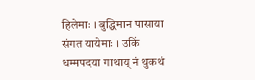हिलेमाः । बुद्धिमान पासाया संगत यायेमाः । उकिं धम्मपदया गाथाय् नं थुकथं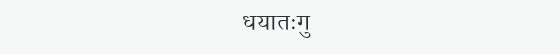धयातःगु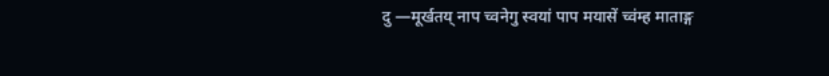दु —मूर्खतय् नाप च्वनेगु स्वयां पाप मयासें च्वंम्ह माताङ्ग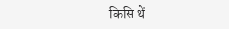किसि थें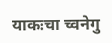याकःचा च्वनेगु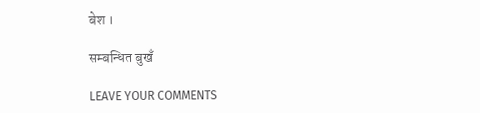बेश ।

सम्बन्धित बुखँ

LEAVE YOUR COMMENTS